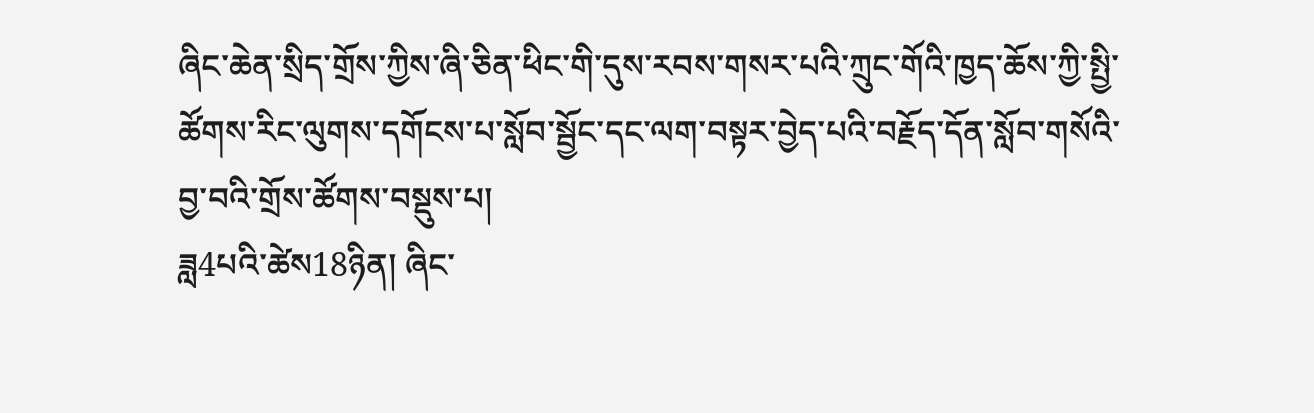ཞིང་ཆེན་སྲིད་གྲོས་ཀྱིས་ཞི་ཅིན་ཕིང་གི་དུས་རབས་གསར་པའི་ཀྲུང་གོའི་ཁྱད་ཆོས་ཀྱི་སྤྱི་ཚོགས་རིང་ལུགས་དགོངས་པ་སློབ་སྦྱོང་དང་ལག་བསྟར་བྱེད་པའི་བརྗོད་དོན་སློབ་གསོའི་བྱ་བའི་གྲོས་ཚོགས་བསྡུས་པ།
ཟླ4པའི་ཚེས18ཉིན། ཞིང་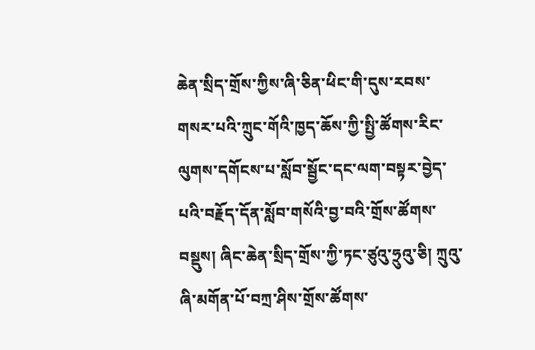ཆེན་སྲིད་གྲོས་ཀྱིས་ཞི་ཅིན་ཕིང་གི་དུས་རབས་གསར་པའི་ཀྲུང་གོའི་ཁྱད་ཆོས་ཀྱི་སྤྱི་ཚོགས་རིང་ལུགས་དགོངས་པ་སློབ་སྦྱོང་དང་ལག་བསྟར་བྱེད་པའི་བརྗོད་དོན་སློབ་གསོའི་བྱ་བའི་གྲོས་ཚོགས་བསྡུས། ཞིང་ཆེན་སྲིད་གྲོས་ཀྱི་ཏང་ཙུའུ་ཧྲུའུ་ཅི། ཀྲུའུ་ཞི་མགོན་པོ་བཀྲ་ཤིས་གྲོས་ཚོགས་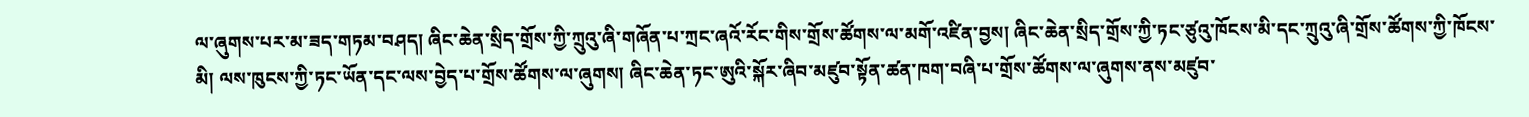ལ་ཞུགས་པར་མ་ཟད་གཏམ་བཤད། ཞིང་ཆེན་སྲིད་གྲོས་ཀྱི་ཀྲུའུ་ཞི་གཞོན་པ་ཀྲང་ཞའོ་རོང་གིས་གྲོས་ཚོགས་ལ་མགོ་འཛིན་བྱས། ཞིང་ཆེན་སྲིད་གྲོས་ཀྱི་ཏང་ཙུའུ་ཁོངས་མི་དང་ཀྲུའུ་ཞི་གྲོས་ཚོགས་ཀྱི་ཁོངས་མི། ལས་ཁུངས་ཀྱི་ཏང་ཡོན་དང་ལས་བྱེད་པ་གྲོས་ཚོགས་ལ་ཞུགས། ཞིང་ཆེན་ཏང་ཨུའི་སྐོར་ཞིབ་མཛུབ་སྟོན་ཚན་ཁག་བཞི་པ་གྲོས་ཚོགས་ལ་ཞུགས་ནས་མཛུབ་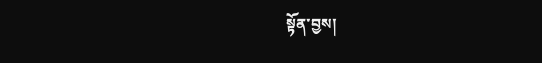སྟོན་བྱས།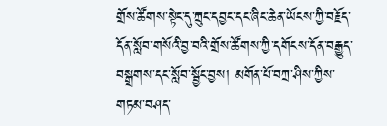གྲོས་ཚོགས་སྟེང་དུ་ཀྲུང་དབྱང་དང་ཞིང་ཆེན་ཡོངས་ཀྱི་བརྗོད་དོན་སློབ་གསོའི་བྱ་བའི་གྲོས་ཚོགས་ཀྱི་དགོངས་དོན་བརྒྱུད་བསྒྲགས་དང་སློབ་སྦྱོང་བྱས། མགོན་པོ་བཀྲ་ཤིས་ཀྱིས་གཏམ་བཤད་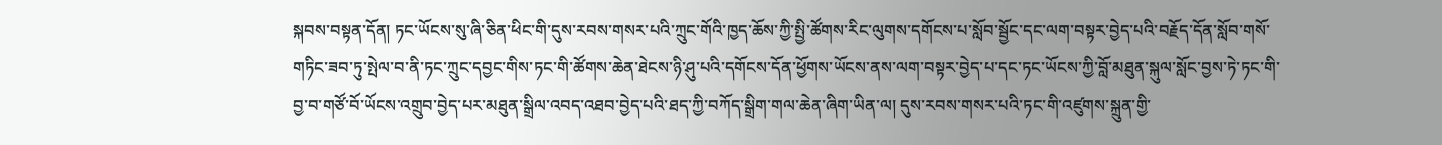སྐབས་བསྟན་དོན། ཏང་ཡོངས་སུ་ཞི་ཅིན་ཕིང་གི་དུས་རབས་གསར་པའི་ཀྲུང་གོའི་ཁྱད་ཆོས་ཀྱི་སྤྱི་ཚོགས་རིང་ལུགས་དགོངས་པ་སློབ་སྦྱོང་དང་ལག་བསྟར་བྱེད་པའི་བརྗོད་དོན་སློབ་གསོ་གཏིང་ཟབ་ཏུ་སྤེལ་བ་ནི་ཏང་ཀྲུང་དབྱང་གིས་ཏང་གི་ཚོགས་ཆེན་ཐེངས་ཉི་ཤུ་པའི་དགོངས་དོན་ཕྱོགས་ཡོངས་ནས་ལག་བསྟར་བྱེད་པ་དང་ཏང་ཡོངས་ཀྱི་བློ་མཐུན་སྐུལ་སློང་བྱས་ཏེ་ཏང་གི་བྱ་བ་གཙོ་བོ་ཡོངས་འགྲུབ་བྱེད་པར་མཐུན་སྒྲིལ་འབད་འཐབ་བྱེད་པའི་ཐད་ཀྱི་བཀོད་སྒྲིག་གལ་ཆེན་ཞིག་ཡིན་ལ། དུས་རབས་གསར་པའི་ཏང་གི་འཛུགས་སྐྲུན་གྱི་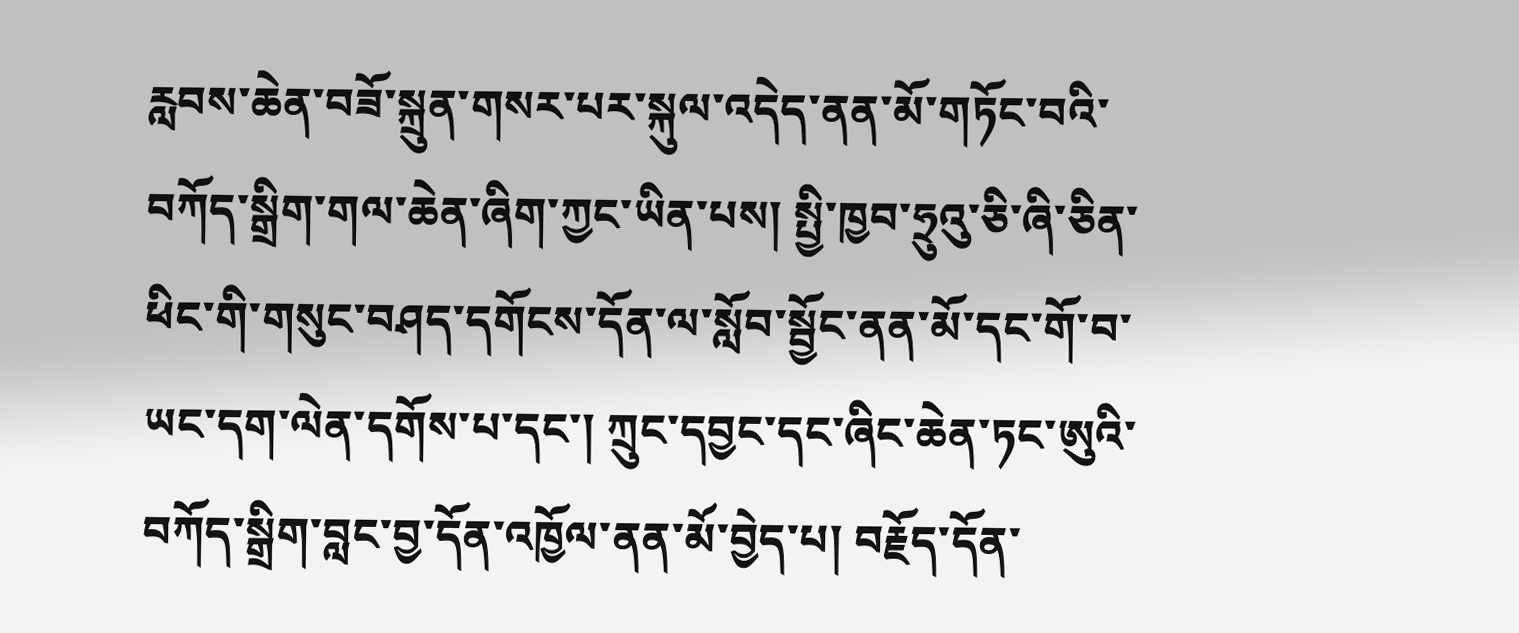རླབས་ཆེན་བཟོ་སྐྲུན་གསར་པར་སྐུལ་འདེད་ནན་མོ་གཏོང་བའི་བཀོད་སྒྲིག་གལ་ཆེན་ཞིག་ཀྱང་ཡིན་པས། སྤྱི་ཁྱབ་ཧྲུའུ་ཅི་ཞི་ཅིན་ཕིང་གི་གསུང་བཤད་དགོངས་དོན་ལ་སློབ་སྦྱོང་ནན་མོ་དང་གོ་བ་ཡང་དག་ལེན་དགོས་པ་དང་། ཀྲུང་དབྱང་དང་ཞིང་ཆེན་ཏང་ཨུའི་བཀོད་སྒྲིག་བླང་བྱ་དོན་འཁྱོལ་ནན་མོ་བྱེད་པ། བརྗོད་དོན་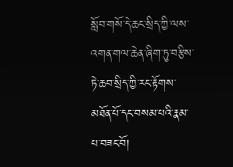སློབ་གསོ་དེ་ཆང་སྲིད་ཀྱི་ལས་འགན་གལ་ཆེན་ཞིག་ཏུ་བརྩིས་ཏེ་ཆབ་སྲིད་ཀྱི་རང་རྟོགས་མཐོན་པོ་དང་བསམ་པའི་རྣམ་པ་བཟང་བོ།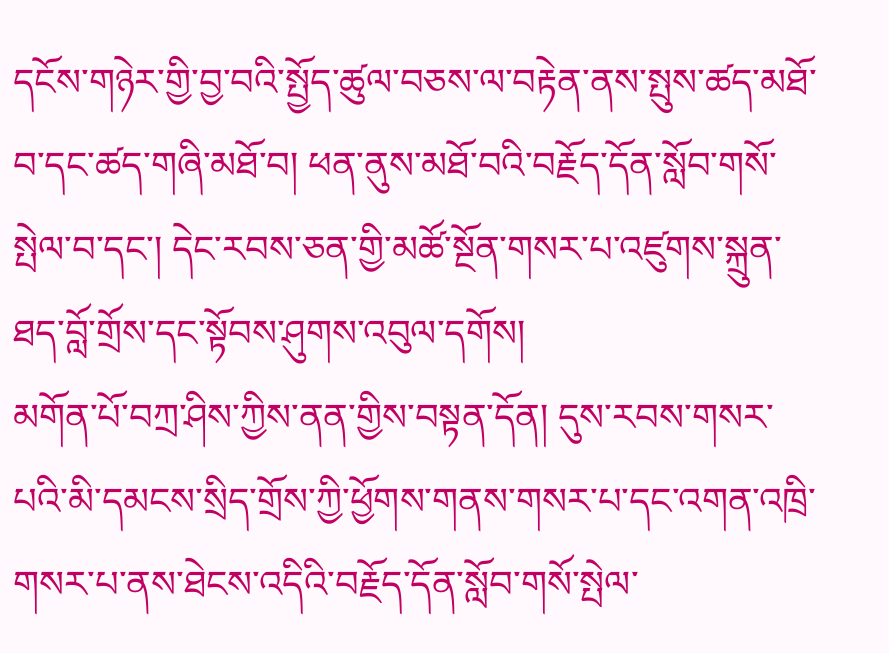དངོས་གཉེར་གྱི་བྱ་བའི་སྤྱོད་ཚུལ་བཅས་ལ་བརྟེན་ནས་སྤུས་ཚད་མཐོ་བ་དང་ཚད་གཞི་མཐོ་བ། ཕན་ནུས་མཐོ་བའི་བརྗོད་དོན་སློབ་གསོ་སྤེལ་བ་དང་། དེང་རབས་ཅན་གྱི་མཚོ་སྔོན་གསར་པ་འཛུགས་སྐྲུན་ཐད་བློ་གྲོས་དང་སྟོབས་ཤུགས་འབུལ་དགོས།
མགོན་པོ་བཀྲ་ཤིས་ཀྱིས་ནན་གྱིས་བསྟན་དོན། དུས་རབས་གསར་པའི་མི་དམངས་སྲིད་གྲོས་ཀྱི་ཕྱོགས་གནས་གསར་པ་དང་འགན་འཁྲི་གསར་པ་ནས་ཐེངས་འདིའི་བརྗོད་དོན་སློབ་གསོ་སྤེལ་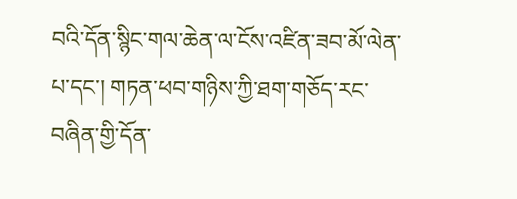བའི་དོན་སྙིང་གལ་ཆེན་ལ་ངོས་འཛིན་ཟབ་མོ་ལེན་པ་དང་། གཏན་ཕབ་གཉིས་ཀྱི་ཐག་གཅོད་རང་བཞིན་གྱི་དོན་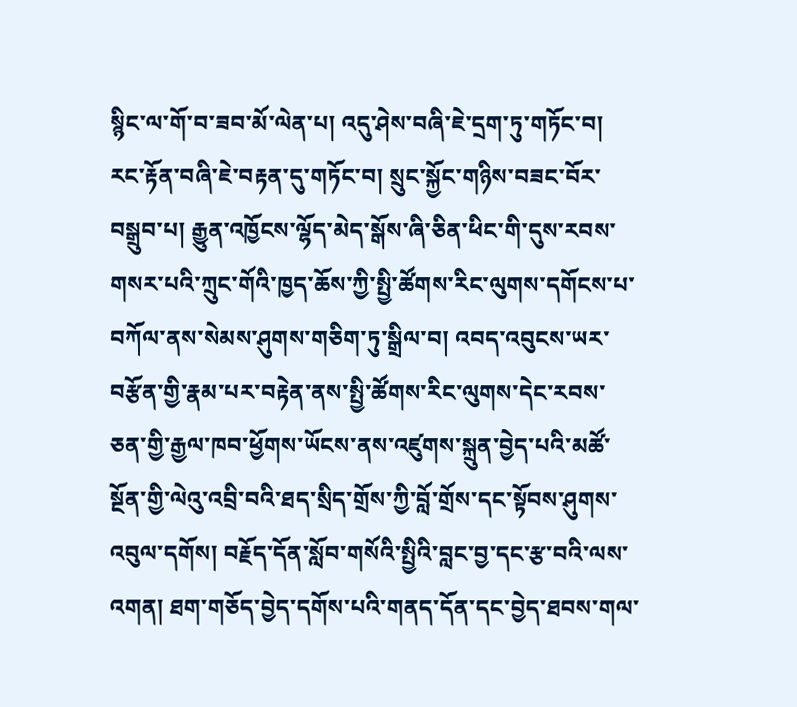སྙིང་ལ་གོ་བ་ཟབ་མོ་ལེན་པ། འདུ་ཤེས་བཞི་ཇེ་དྲག་ཏུ་གཏོང་བ། རང་རྟོན་བཞི་ཇེ་བརྟན་དུ་གཏོང་བ། སྲུང་སྐྱོང་གཉིས་བཟང་བོར་བསྒྲུབ་པ། རྒྱུན་འཁྱོངས་ལྷོད་མེད་སྒོས་ཞི་ཅིན་ཕིང་གི་དུས་རབས་གསར་པའི་ཀྲུང་གོའི་ཁྱད་ཆོས་ཀྱི་སྤྱི་ཚོགས་རིང་ལུགས་དགོངས་པ་བཀོལ་ནས་སེམས་ཤུགས་གཅིག་ཏུ་སྒྲིལ་བ། འབད་འབུངས་ཡར་བརྩོན་གྱི་རྣམ་པར་བརྟེན་ནས་སྤྱི་ཚོགས་རིང་ལུགས་དེང་རབས་ཅན་གྱི་རྒྱལ་ཁབ་ཕྱོགས་ཡོངས་ནས་འཛུགས་སྐྲུན་བྱེད་པའི་མཚོ་སྔོན་གྱི་ལེའུ་འབྲི་བའི་ཐད་སྲིད་གྲོས་ཀྱི་བློ་གྲོས་དང་སྟོབས་ཤུགས་འབུལ་དགོས། བརྗོད་དོན་སློབ་གསོའི་སྤྱིའི་བླང་བྱ་དང་རྩ་བའི་ལས་འགན། ཐག་གཅོད་བྱེད་དགོས་པའི་གནད་དོན་དང་བྱེད་ཐབས་གལ་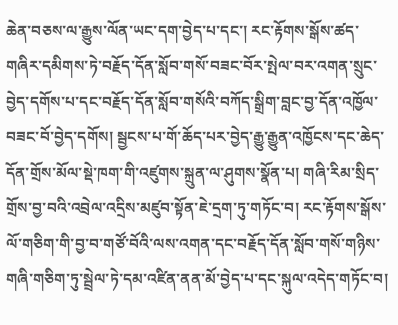ཆེན་བཅས་ལ་རྒྱུས་ལོན་ཡང་དག་བྱེད་པ་དང་། རང་རྟོགས་སྒོས་ཚད་གཞིར་དམིགས་ཏེ་བརྗོད་དོན་སློབ་གསོ་བཟང་བོར་སྤེལ་བར་འགན་སྲུང་བྱེད་དགོས་པ་དང་བརྗོད་དོན་སློབ་གསོའི་བཀོད་སྒྲིག་བླང་བྱ་དོན་འཁྱོལ་བཟང་བོ་བྱེད་དགོས། སྦྱངས་པ་གོ་ཆོད་པར་བྱེད་རྒྱུ་རྒྱུན་འཁྱོངས་དང་ཆེད་དོན་གྲོས་མོལ་སྡེ་ཁག་གི་འཛུགས་སྐྲུན་ལ་ཤུགས་སྣོན་པ། གཞི་རིམ་སྲིད་གྲོས་བྱ་བའི་འབྲེལ་འདྲིས་མཛུབ་སྟོན་ཇེ་དྲག་ཏུ་གཏོང་བ། རང་རྟོགས་སྒོས་ལོ་གཅིག་གི་བྱ་བ་གཙོ་བོའི་ལས་འགན་དང་བརྗོད་དོན་སློབ་གསོ་གཉིས་གཞི་གཅིག་ཏུ་སྦྲེལ་ཏེ་དམ་འཛིན་ནན་མོ་བྱེད་པ་དང་སྐུལ་འདེད་གཏོང་བ།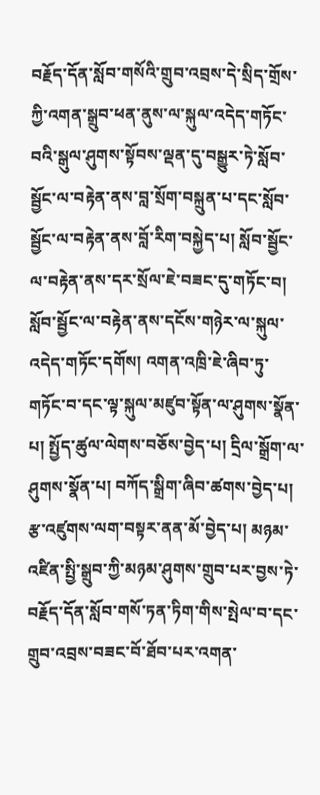བརྗོད་དོན་སློབ་གསོའི་གྲུབ་འབྲས་དེ་སྲིད་གྲོས་ཀྱི་འགན་སྒྲུབ་ཕན་ནུས་ལ་སྐུལ་འདེད་གཏོང་བའི་སྒུལ་ཤུགས་སྟོབས་ལྡན་དུ་བསྒྱུར་ཏེ་སློབ་སྦྱོང་ལ་བརྟེན་ནས་བླ་སྲོག་བསྐྲུན་པ་དང་སློབ་སྦྱོང་ལ་བརྟེན་ནས་བློ་རིག་བསྐྱེད་པ། སློབ་སྦྱོང་ལ་བརྟེན་ནས་དར་སྲོལ་ཇེ་བཟང་དུ་གཏོང་བ། སློབ་སྦྱོང་ལ་བརྟེན་ནས་དངོས་གཉེར་ལ་སྐུལ་འདེད་གཏོང་དགོས། འགན་འཁྲི་ཇེ་ཞིབ་ཏུ་གཏོང་བ་དང་ལྟ་སྐུལ་མཛུབ་སྟོན་ལ་ཤུགས་སྣོན་པ། སྤྱོད་ཚུལ་ལེགས་བཅོས་བྱེད་པ། དྲིལ་སྒྲོག་ལ་ཤུགས་སྣོན་པ། བཀོད་སྒྲིག་ཞིབ་ཚགས་བྱེད་པ། རྩ་འཛུགས་ལག་བསྟར་ནན་མོ་བྱེད་པ། མཉམ་འཛིན་སྤྱི་སྒྲུབ་ཀྱི་མཉམ་ཤུགས་གྲུབ་པར་བྱས་ཏེ་བརྗོད་དོན་སློབ་གསོ་ཏན་ཏིག་གིས་སྤེལ་བ་དང་གྲུབ་འབྲས་བཟང་བོ་ཐོབ་པར་འགན་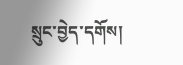སྲུང་བྱེད་དགོས།